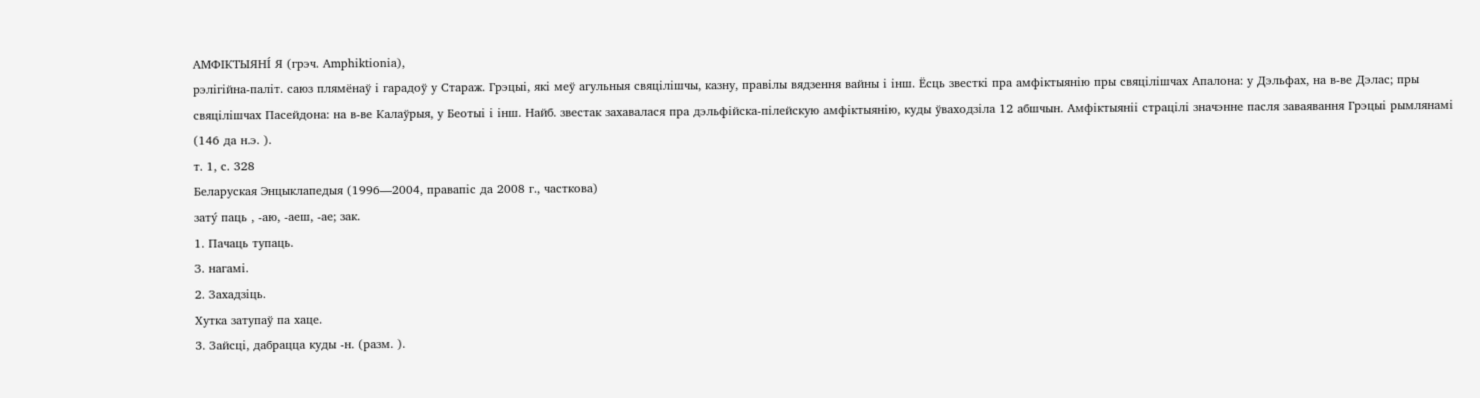АМФІКТЫЯНІ́ Я (грэч. Amphiktionia),
рэлігійна-паліт. саюз плямёнаў і гарадоў у Стараж. Грэцыі, які меў агульныя свяцілішчы, казну, правілы вядзення вайны і інш. Ёсць звесткі пра амфіктыянію пры свяцілішчах Апалона: у Дэльфах, на в-ве Дэлас; пры свяцілішчах Пасейдона: на в-ве Калаўрыя, у Беотыі і інш. Найб. звестак захавалася пра дэльфійска-пілейскую амфіктыянію, куды ўваходзіла 12 абшчын. Амфіктыяніі страцілі значэнне пасля заваявання Грэцыі рымлянамі (146 да н.э. ).
т. 1, с. 328
Беларуская Энцыклапедыя (1996—2004, правапіс да 2008 г., часткова)
зату́ паць , -аю, -аеш, -ае; зак.
1. Пачаць тупаць.
З. нагамі.
2. Захадзіць.
Хутка затупаў па хаце.
3. Зайсці, дабрацца куды -н. (разм. ).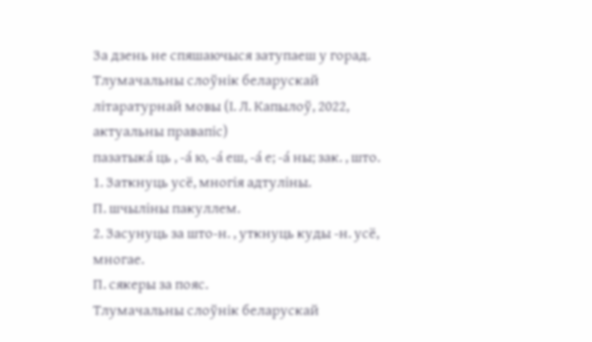За дзень не спяшаючыся затупаеш у горад.
Тлумачальны слоўнік беларускай літаратурнай мовы (І. Л. Капылоў, 2022, актуальны правапіс)
пазатыка́ ць , -а́ ю, -а́ еш, -а́ е; -а́ ны; зак. , што.
1. Заткнуць усё, многія адтуліны.
П. шчыліны пакуллем.
2. Засунуць за што-н. , уткнуць куды -н. усё, многае.
П. сякеры за пояс.
Тлумачальны слоўнік беларускай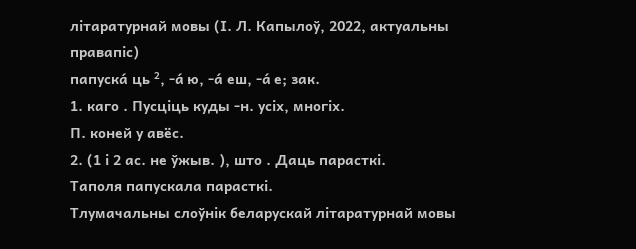літаратурнай мовы (І. Л. Капылоў, 2022, актуальны правапіс)
папуска́ ць ², -а́ ю, -а́ еш, -а́ е; зак.
1. каго . Пусціць куды -н. усіх, многіх.
П. коней у авёс.
2. (1 і 2 ас. не ўжыв. ), што . Даць парасткі.
Таполя папускала парасткі.
Тлумачальны слоўнік беларускай літаратурнай мовы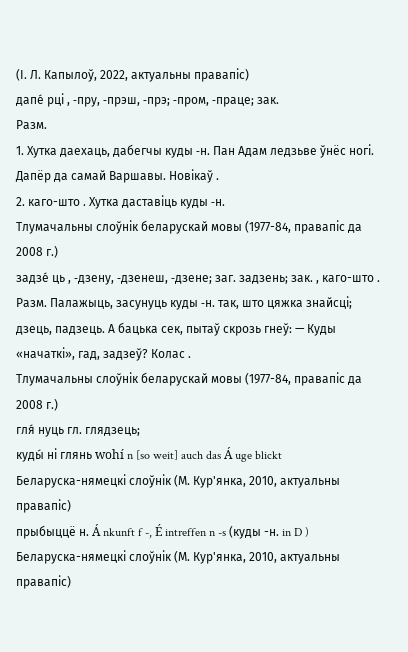(І. Л. Капылоў, 2022, актуальны правапіс)
дапе́ рці , ‑пру, ‑прэш, ‑прэ; ‑пром, ‑праце; зак.
Разм.
1. Хутка даехаць, дабегчы куды ‑н. Пан Адам ледзьве ўнёс ногі. Дапёр да самай Варшавы. Новікаў .
2. каго-што . Хутка даставіць куды ‑н.
Тлумачальны слоўнік беларускай мовы (1977-84, правапіс да 2008 г.)
задзе́ ць , ‑дзену, ‑дзенеш, ‑дзене; заг. задзень; зак. , каго-што .
Разм. Палажыць, засунуць куды ‑н. так, што цяжка знайсці; дзець, падзець. А бацька сек, пытаў скрозь гнеў: — Куды «начаткі», гад, задзеў? Колас .
Тлумачальны слоўнік беларускай мовы (1977-84, правапіс да 2008 г.)
гля́ нуць гл. глядзeць;
куды́ ні глянь wohí n [so weit] auch das Á uge blickt
Беларуска-нямецкі слоўнік (М. Кур'янка, 2010, актуальны правапіс)
прыбыццё н. Á nkunft f -, É intreffen n -s (куды -н. in D )
Беларуска-нямецкі слоўнік (М. Кур'янка, 2010, актуальны правапіс)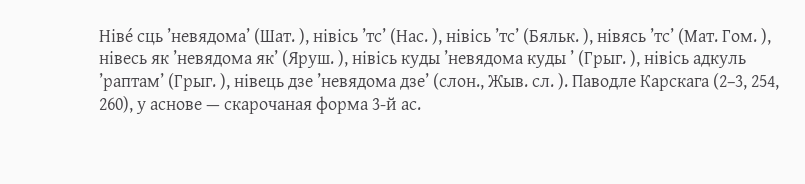Ніве́ сць ’невядома’ (Шат. ), нівісь ’тс’ (Нас. ), нівісь ’тс’ (Бяльк. ), нівясь ’тс’ (Мат. Гом. ), нівесь як ’невядома як’ (Яруш. ), нівісь куды ’невядома куды ’ (Грыг. ), нівісь адкуль ’раптам’ (Грыг. ), нівець дзе ’невядома дзе’ (слон., Жыв. сл. ). Паводле Карскага (2–3, 254, 260), у аснове — скарочаная форма 3‑й ас.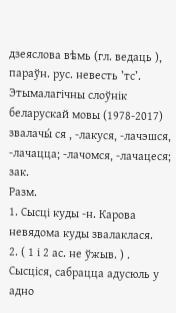дзеяслова вѣмь (гл. ведаць ), параўн. рус. невесть ’тс’.
Этымалагічны слоўнік беларускай мовы (1978-2017)
звалачы́ ся , ‑лакуся, ‑лачэшся, ‑лачацца; ‑лачомся, ‑лачацеся; зак.
Разм.
1. Сысці куды ‑н. Карова невядома куды звалаклася.
2. ( 1 і 2 ас. не ўжыв. ) . Сысціся, сабрацца адусюль у адно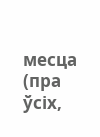месца (пра ўсіх,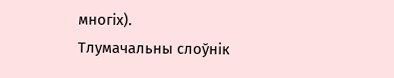многіх).
Тлумачальны слоўнік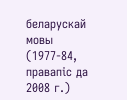беларускай мовы (1977-84, правапіс да 2008 г.)